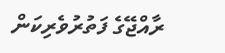ރާއްޖޭގެ ފަތުރުވެރިކަން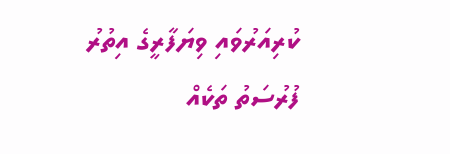ކުރިއަރުވައި ވިޔަފާރީގެ އިތުރު ފުރުސަތު ތަކެއް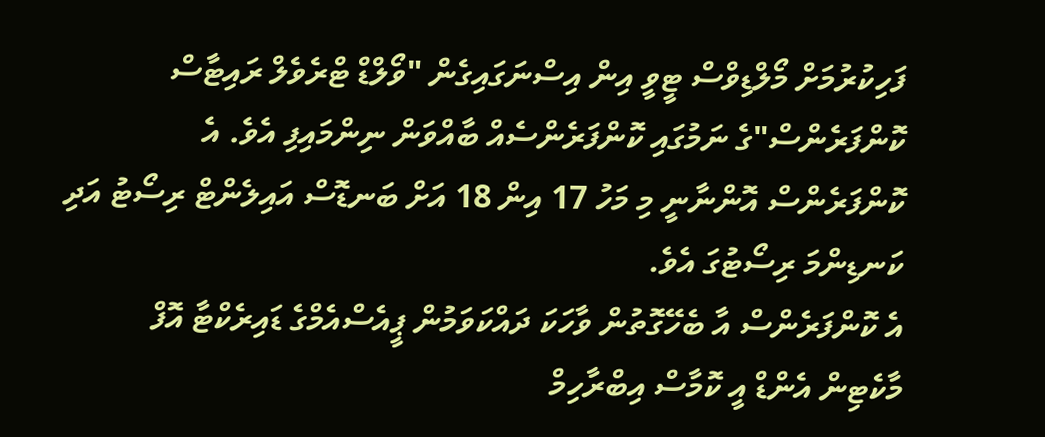ފަހިކުރުމަށް މޯލްޑިވްސް ޓީވީ އިން އިސްނަގައިގެން "ވޯލްޑް ޓްރެވެލް ރައިޓާސް ކޮންފަރެންސް"ގެ ނަމުގައި ކޮންފަރެންސެއް ބާއްވަން ނިންމައިފި އެވެ. އެ ކޮންފަރެންސް އޮންނާނީ މި މަހު 17 އިން 18 އަށް ބަނޑޮސް އައިލެންޓް ރިސޯޓު އަދި ކަނޑިންމަ ރިސޯޓުގަ އެވެ.
އެ ކޮންފަރެންސް އާ ބެހޭގޮތުން ވާހަކަ ދައްކަވަމުން ޕީއެސްއެމްގެ ޑައިރެކްޓާ އޮފް މާކެޓިން އެންޑް އީ ކޮމާސް އިބްރާހިމް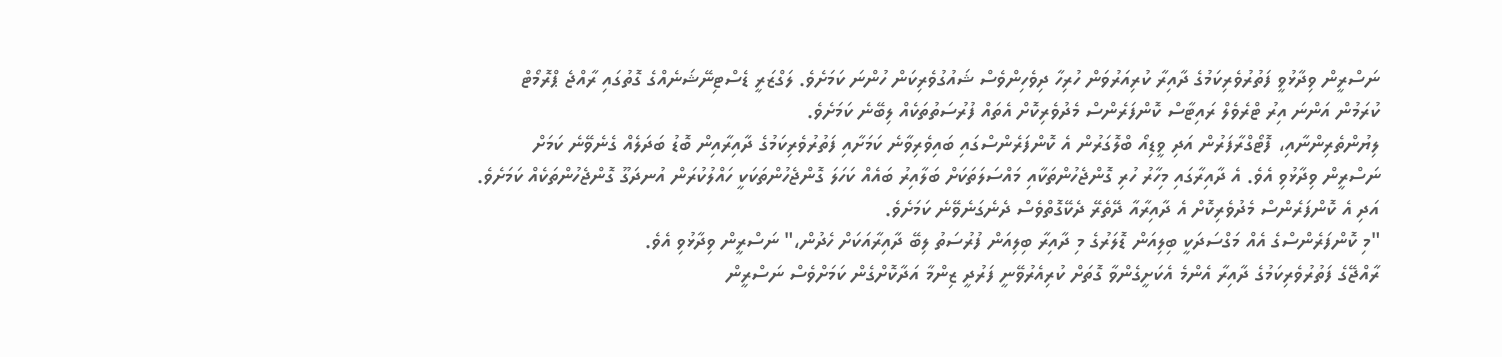ނަސްރީން ވިދާޅުވީ ފަތުރުވެރިކަމުގެ ދާއިރާ ކުރިއަރުވަން ހުރިހާ ދިވެހިންވެސް ޝައުގުވެރިކަން ހުންނަ ކަމަށެވެ. ލަގްޒަރީ ޑެސްޓިނޭޝަނެއްގެ ގޮތުގައި ރާއްޖެ ޕްރޮމޯޓް ކުރަމުން އަންނަ އިރު ޓްރެވެލް ރައިޓާސް ކޮންފަރެންސް މެދުވެރިކޮށް އެތައް ފުރުސަތުތަކެއް ލިބޭނެ ކަމަށެވެ.
ލިޔުންތެރިންނާއި، ފޮޓޯގްރާފަރުން އަދި ވީޑިއޯ ބްލޮގަރުން އެ ކޮންފަރެންސްގައި ބައިވެރިވާނެ ކަމަށާއި ފަތުރުވެރިކަމުގެ ދާއިރާއިން ބޮޑު ބަދަލެއް ގެނެވޭނެ ކަމަށް ނަސްރީން ވިދާޅުވި އެވެ. އެ ދާއިރާގައި މިހާރު ހުރި ގޮންޖެހުންތަކާއި މައްސަލަތަކަށް ބަލާއިރު ބައެއް ކަހަލަ ގޮންޖެހުންތަކަކީ ހައްލުކުރަން އުނދަގޫ ގޮންޖެހުންތަކެއް ކަމަށެވެ. އަދި އެ ކޮންފަރެންސް މެދުވެރިކޮށް އެ ދާއިރާއާ ދޭތެރޭ ދެކޭގޮތްވެސް ދެނެގަނެވޭނެ ކަމަށެވެ.
"މި ކޮންފަރެންސްގެ އެއް މަގްސަދަކީ ބިލިއަން ޑޮލަރުގެ މި ދާއިރާ ބިލިއަން ފުރުސަތު ލިބޭ ދާއިރާއަކަށް ހެދުން،" ނަސްރީން ވިދާޅުވި އެވެ.
ރާއްޖޭގެ ފަތުރުވެރިކަމުގެ ދާއިރާ އެންމެ އެކަށީގެންވާ ގޮތަށް ކުރިއެރުވޭނީ ފަރުދީ ޒިންމާ އަދާކޮށްގެން ކަމަށްވެސް ނަސްރީން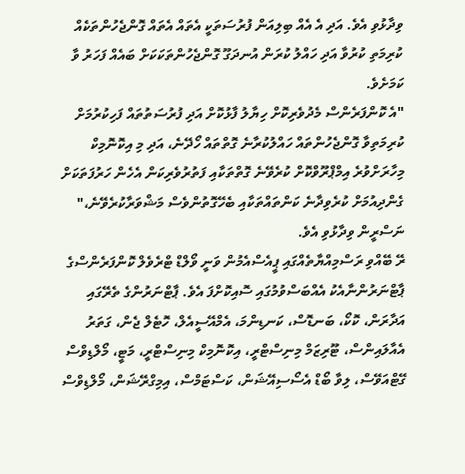ވިދާޅުވި އެވެ. އަދި އެ އެއް ބިލިއަން ފުރުސަތަކީ އެތައް އެތައް ގޮންޖެހުންތަކެއް ކުރިމަތި ކުރުވާ އަދި ހައްލު ކުރަން އުނދަގޫ ގޮންޖެހުންތަކަކަށް ބައެއް ފަހަރު ވާ ކަމަށެވެ.
"އެ ކޮންފަރެންސް މެދުވެރިކޮށް ހިޔާލު ފާޅުކޮށް އަދި ފުރުސަތުތައް ފަހިކުރުމަށް ކުރިމަތިވާ ގޮންޖެހުންތައް ހައްލުކުރާނެ ގޮތްތައް ހޯދޭނެ، އަދި މި އިކޮނޮމިކް މިހާރަށްވުރެ އިމްޕްރޫވްކޮށް ކުރެވޭނެ ގޮތްތަކާއި ފަތުރުވެރިކަން އެހެން ހަރުފަތަކަށް ގެންދިއުމަށް ކުރެވިދާނެ ކަންތައްތަކާއި ބެހޭގޮތުންވެސް މަޝްވަރާކުރެވޭނެ،" ނަސްރީން ވިދާޅުވި އެވެ.
ރޭ ބޭއްވި ރަސްމިއްޔާތެއްގައި ޕީއެސްއެމުން ވަނީ ވޯލްޑް ޓްރެވެލް ކޮންފަރެންސްގެ ޕާޓްނަރުންނާއެކު އެއްބަސްވުމުގައި ސޮއިކޮށްފަ އެވެ. ޕާޓްނަރުންގެ ތެރޭގައި އަދާރަން، ކޮކޯ، ބަނޑޮސް، ކަނޑިންމަ، އެމްއޭސީއެލް، ހޮޓެލް ޖެން، ގަތަރު އެއާލައިންސް، ޓޫރިޒަމް މިނިސްޓްރީ، އިކޮނޮމިކް މިނިސްޓްރީ، މަޓީ، މޯލްޑިވްސް ގޭޓްއަވޭސް، ލިވާ ބޯޑް އެސޯސިއޭޝަން، ކަސްޓަމްސް، އިމިގްރޭޝަން، މޯލްޑިވްސް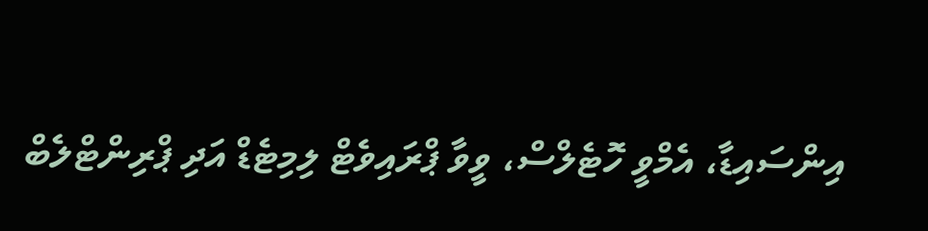އިންސައިޑާ، އެމްވީ ހޮޓެލްސް، ވީވާ ޕްރައިވެޓް ލިމިޓެޑް އަދި ޕްރިންޓްލެބް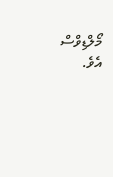މޯލްޑިވްސް އެވެ.